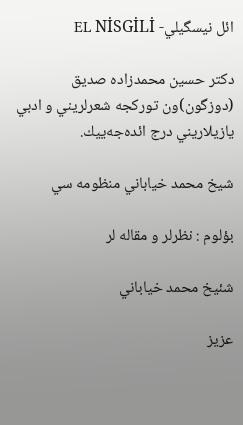ائل نيسگيلي- EL NİSGİLİ

دكتر حسين محمدزاده صديق (دوزگون)ون توركجه شعرلريني و ادبي يازيلاريني درج ائده‌جه‌ييك.

شيخ محمد خياباني منظومه سي

بؤلوم : نظرلر و مقاله لر

شئيخ محمد خياباني

عزيز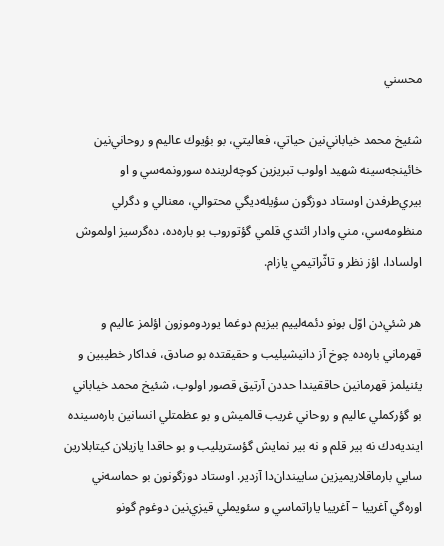محسني

شئيخ محمد خياباني‌نين حياتي، فعاليتي، بو بؤيوك عاليم و روحاني‌نين خائينجه‌سينه شهيد اولوب تبريزين كوچه‌لرينده سورونمه‌سي و او بيري‌طرفدن اوستاد دوزگون سؤيله‌ديگي محتوالي، معنالي و دگرلي منظومه‌سي، مني وادار ائتدي قلمي گؤتوروب بو باره‌ده، ده‌گرسيز اولموش اولسادا، اؤز نظر و تاثّراتيمي يازام.

هر شئي‌دن اوّل بونو دئمه‌لييم بيزيم دوغما يوردوموزون اؤلمز عاليم و قهرماني باره‌ده چوخ آز دانيشيليب و حقيقتده بو صادق، فداكار خطيبين و يئنيلمز قهرمانين حاققيندا حددن آرتيق قصور اولوب، شئيخ محمد خياباني بو گؤركملي عاليم و روحاني غريب قالميش و بو عظمتلي انسانين باره‌سينده اينديه‌دك نه بير قلم و نه بير نمايش گؤستريليب و بو حاقدا يازيلان كيتابلارين سايي بارماقلاريميزين ساييندان‌دا آزدير. اوستاد دوزگونون بو حماسه‌ني اوره‌گي آغرييا – آغرييا ياراتماسي و سئويملي قيزي‌‌نين دوغوم گونو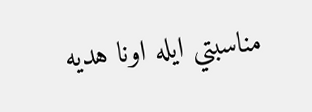مناسبتي ‌ايله اونا هديه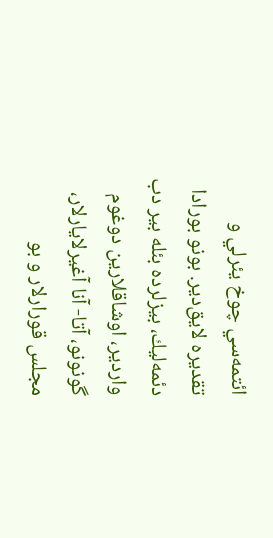ائتمه‌سي چوخ يئرلي و تقديره ‌لايق‌دير. بونو بورادا دئمه‌ليك، بيزلرده بئله بير دب واردير، اوشاقلارين دوغوم گونونو، آتا- آنا آغيرلايارلار، مجلس قورارلار و بو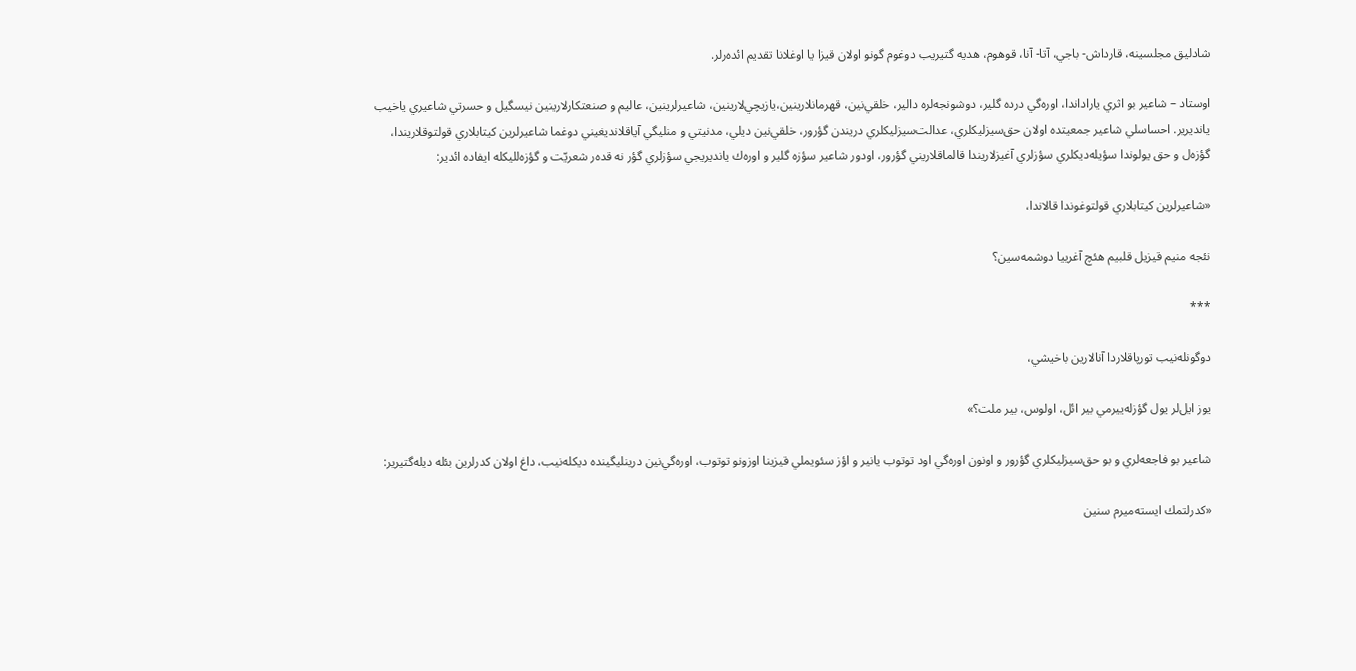شادليق مجلسينه، قارداش- باجي، آتا- آنا، قوهوم، هديه گتيريب دوغوم گونو اولان قيزا يا اوغلانا تقديم ائده‌رلر.

اوستاد – شاعير بو اثري ياراداندا، اوره‌گي درده‌ گلير، دوشونجه‌لره‌ دالير، خلقي‌نين، قهرمانلارينين،‌يازيچي‌‌لارينين، شاعيرلرينين، عاليم و صنعتكارلارينين نيسگيل و حسرتي شاعيري ياخيب يانديرير. احساسلي شاعير جمعيتده اولان حق‌سيزليكلري، عدالت‌سيزليكلري دريندن گؤرور، خلقي‌نين ديلي، مدنيتي و منليگي آياقلانديغيني دوغما شاعيرلرين كيتابلاري قولتوقلاريندا، گؤزه‌ل و حق يولوندا سؤيله‌ديكلري سؤزلري آغيزلاريندا قالماقلاريني گؤرور، اودور شاعير سؤزه‌ گلير و اوره‌ك يانديريجي سؤزلري گؤر نه‌ قده‌ر شعريّت و گؤزه‌لليكله ايفاده ائدير:

«شاعيرلرين كيتابلاري قولتوغوندا قالاندا،

نئجه ‌منيم قيزيل قلبيم هئچ آغرييا دوشمه‌سين؟

***

دوگونله‌نيب تورپاقلاردا آنالارين باخيشي،

يوز ايل‌لر يول گؤزله‌ييرمي بير ائل، اولوس، بير ملت؟»

شاعير بو فاجعه‌لري و بو حق‌سيزليكلري گؤرور و اونون اوره‌گي اود توتوب يانير و اؤز سئويملي قيزينا اوزونو توتوب، اوره‌گي‌نين درينليگينده ديكله‌نيب، داغ اولان كدرلرين بئله ديله‌گتيرير:

«كدرلتمك ايسته‌ميرم سنين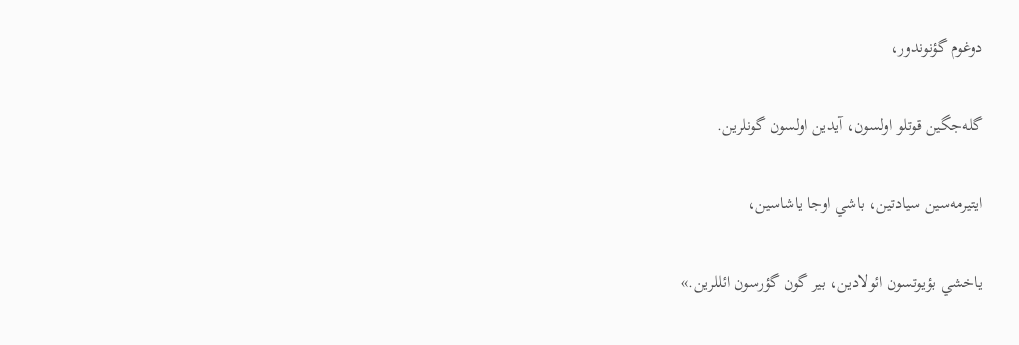دوغوم گؤنوندور،

گله‌جگين قوتلو اولسون، آيدين اولسون گونلرين.

ايتيرمه‌سين سيادتين، باشي اوجا ياشاسين،

ياخشي بؤيوتسون ائولادين، بير گون گؤرسون ائللرين.»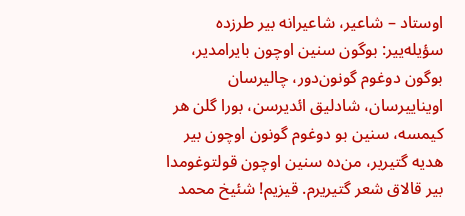اوستاد – شاعير، شاعيرانه بير طرزده سؤيله‌يير: بوگون سنين اوچون بايرامدير، بوگون دوغوم گونون‌دور، چاليرسان اويناييرسان، شادليق ائديرسن، بورا گلن هر كيمسه، سنين بو دوغوم گونون اوچون بير هديه گتيرير، من‌ده سنين اوچون قولتوغومدا بير قالاق شعر گتيريرم. قيزيم! شئيخ محمد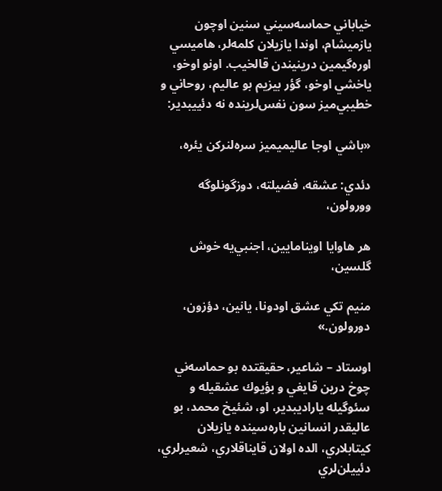خياباني حماسه‌سيني سنين اوچون يازميشام، اوندا يازيلان كلمه‌لر، هاميسي اوره‌گيمين درينيندن قالخيب. اونو اوخو، ياخشي اوخو، گؤر بيزيم بو عاليم، روحاني و خطيبي‌ميز سون نفس‌لرينده نه دئييبدير:

«باشي اوجا عاليميميز سره‌لنركن يئره،

دئدي: عشقه، فضيلته، دوزگونلوگه وورولون،

هر هاوايا اوينامايين، اجنبي‌يه خوش گلسين،

منيم تكي عشق اودونا، يانين، دؤزون، دورولون.»

اوستاد – شاعير، حقيقتده بو حماسه‌ني چوخ درين قايغي و بؤيوك عشقيله و سئوگيله ياراديبدير، او، شئيخ محمد، بو عاليقدر انسانين باره‌سينده يازيلان كيتابلاري، الده اولان قايناقلاري، شعيرلري، دئييلن‌لري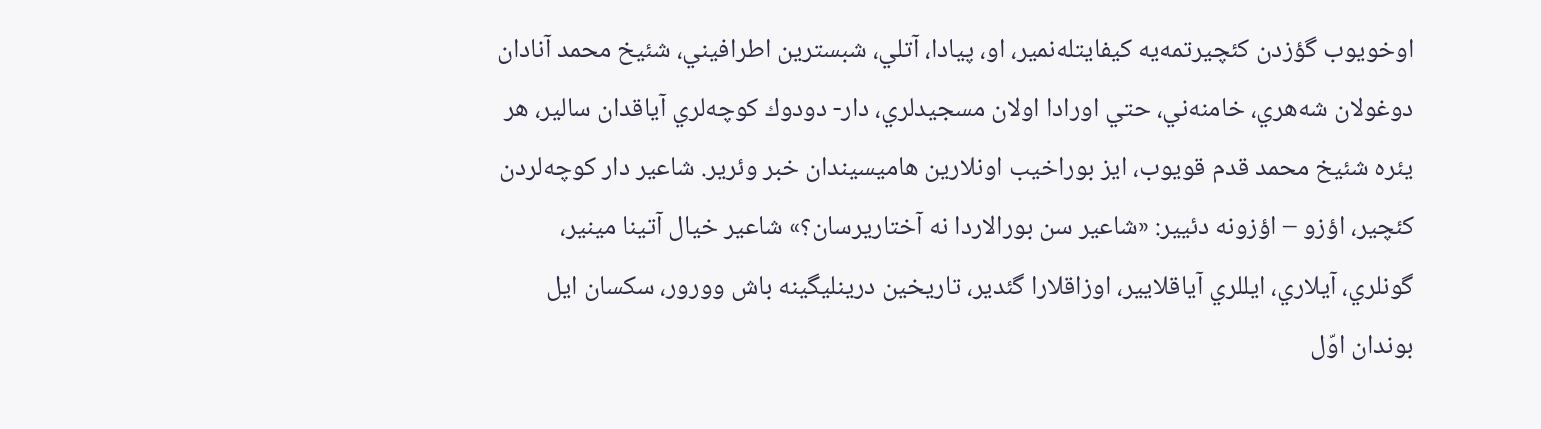اوخويوب گؤزدن كئچيرتمه‌يه كيفايتله‌نمير، او، پيادا، آتلي، شبسترين اطرافيني، شئيخ محمد آنادان دوغولان شه‌هري، خامنه‌ني، حتي اورادا اولان مسجيدلري، دار- دودوك كوچه‌لري آياقدان سالير، هر يئره شئيخ محمد قدم قويوب، ايز بوراخيب اونلارين هاميسيندان خبر وئرير. شاعير دار كوچه‌لردن كئچير، اؤزو – اؤزونه دئيير: «شاعير سن بورالاردا نه آختاريرسان؟» شاعير خيال آتينا مينير، گونلري، آيلاري، ايللري آياقلايير، اوزاقلارا گئدير، تاريخين‌ درينليگينه باش وورور، سكسان ايل بوندان اوّل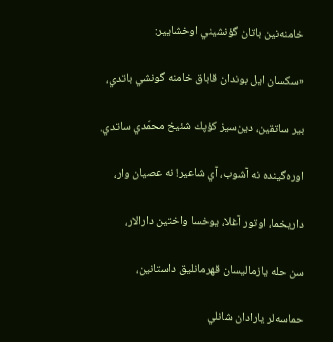خامنه‌نين باتان گؤنشيني اوخشايير:

«سكسان ايل بوندان قاباق خامنه گونشي باتدي،

بير ساتقين، دين‌سيز كؤپك شئيخ محمّدي ساتدي.

اوره‌گينده‌ نه آشوب، آي شاعير! نه عصيان وار،

داريخما، اوتور آغلا، يوخسا واختين دارالار،

سن حله يازماليسان قهرمانليق داستانين،

حماسه‌لر يارادان شانلي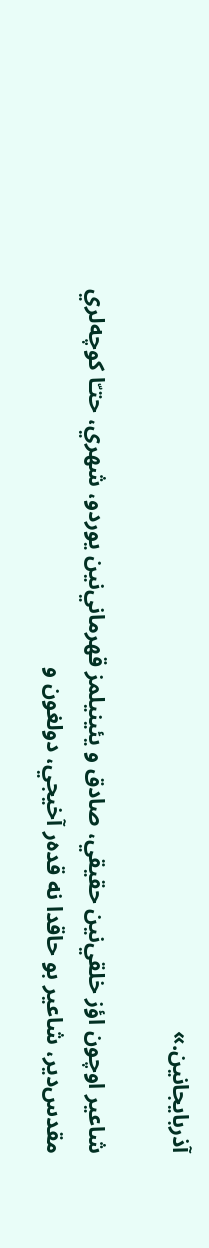آذربايجانين.»

شاعير اوچون اؤز خلقي‌نين حقيقي، صادق و يئينيلمز قهرماني‌‌نين يوردو، شهري، حتـّا كوچه‌لري مقدس‌دير، شاعير بو حاقدا نه قده‌ر آخيجي، دولغون و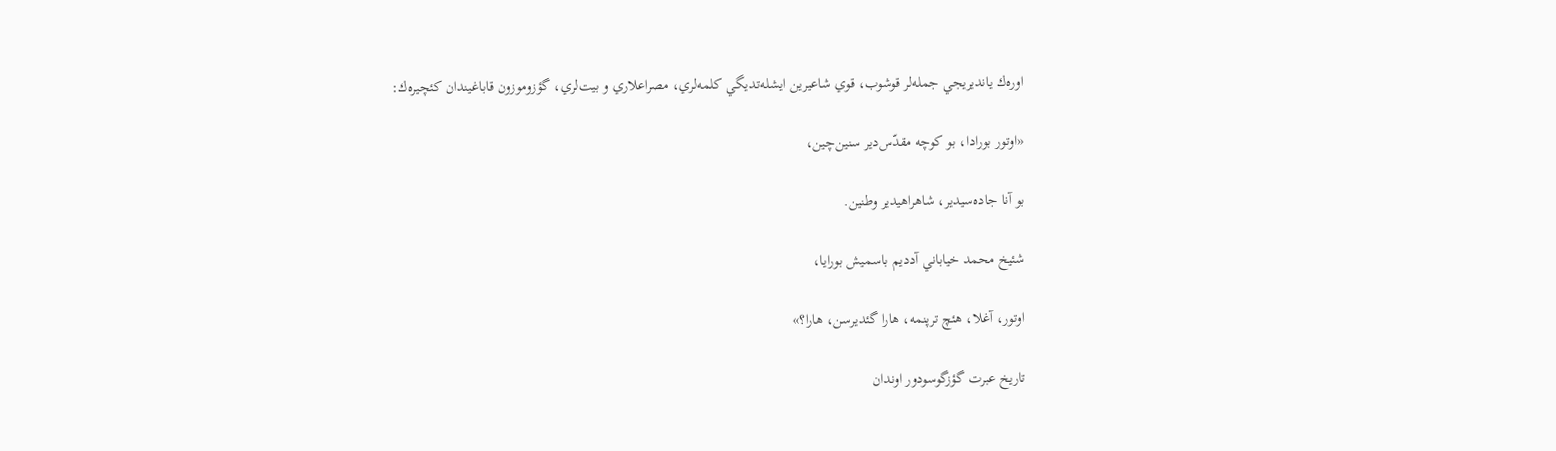اوره‌ك‌ يانديريجي جمله‌لر قوشوب، قوي شاعيرين ايشله‌تديگي كلمه‌لري، مصراعلاري و بيت‌لري، گؤزوموزون قاباغيندان كئچيره‌ك:

«اوتور بورادا، بو كوچه‌ مقدّس‌دير سنين‌چين،

بو آنا جاده‌سيدير، شاهراهيدير وطنين.

شئيخ محمد خياباني آدديم باسميش بورايا،

اوتور، آغلا، هئچ ترپنمه، هارا گئديرسن، هارا؟»

تاريخ عبرت گؤزگوسودور اوندان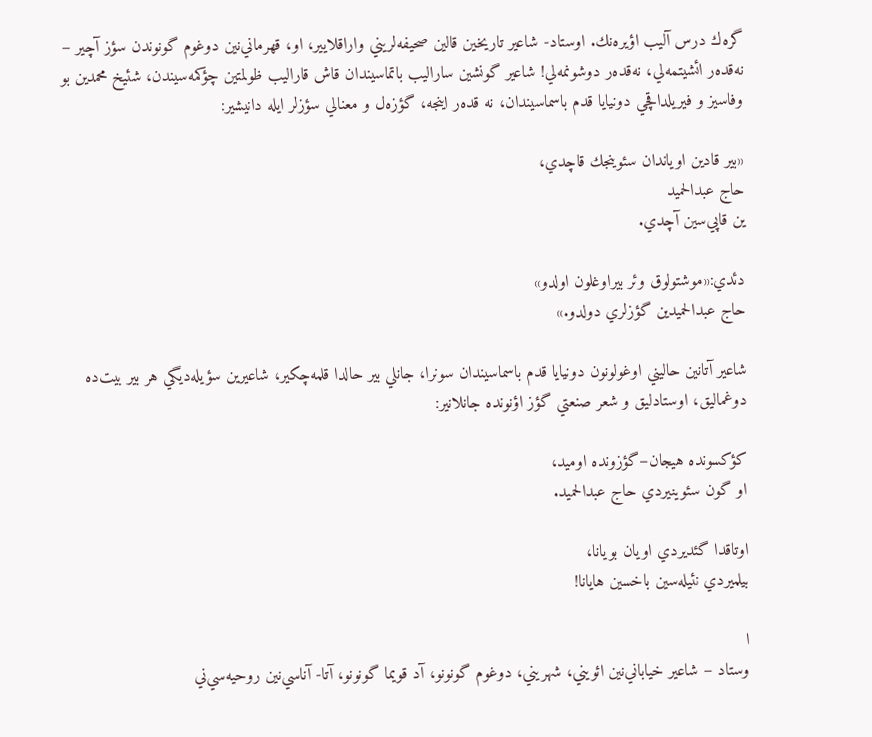گره‌ك درس آليب اؤيره‌نك. اوستاد- شاعير تاريخين قالين صحيفه‌لريني واراقلايير، او، قهرماني‌‌نين دوغوم گونوندن سؤز آچير – نه‌قده‌ر ائشيتمه‌لي، نه‌قده‌ر دوشونمه‌لي! شاعير گونشين ساراليب باتماسيندان قاش قاراليب ظولمتين چؤكمه‌سيندن، شئيخ محمدين بو وفاسيز و فيريلداقچي دونيايا قدم باسماسيندان، نه‌ قده‌ر اينجه، گؤزه‌ل و معنالي سؤزلر ايله دانيشير:

«بير قادين ‌اوياندان سئوينجك قاچدي،
حاج عبدالحميد
ين قاپي‌‌سين آچدي.

دئدي:«موشتولوق وئر بير‌اوغلون ‌اولدو»
حاج عبدالحميدين گؤزلري دولدو.»

شاعير آتانين حاليني اوغولونون دونيايا قدم باسماسيندان سونرا، جانلي بير حالدا قلمه‌چكير، شاعيرين سؤيله‌ديگي هر بير بيت‌ده دوغماليق، اوستادليق و شعر صنعتي گؤز اؤنونده جانلانير:

كؤكسونده ‌هيجان–گؤزونده ‌اوميد،
او گون سئوينيردي حاج عبدالحميد.

اوتاقدا گئديردي اويان بويانا،
بيلميردي نئيله‌سين باخسين هايانا!

ا
وستاد – شاعير خياباني‌نين ائويني، شهريني، دوغوم گونونو، آد قويما گونونو، آتا- آناسي‌نين روحيه‌سي‌ني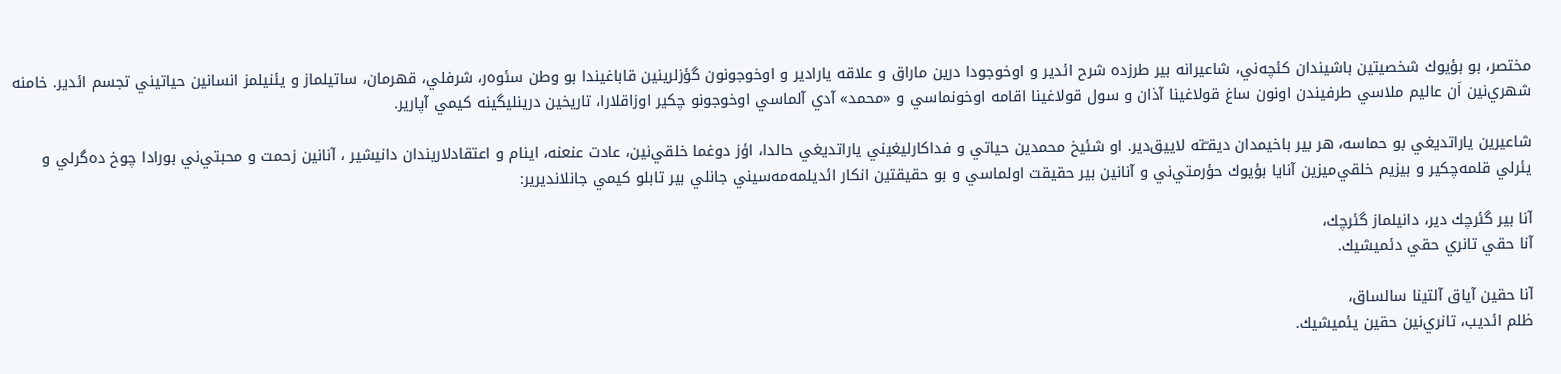مختصر، بو بؤيوك شخصيتين باشيندان كئچه‌ني، شاعيرانه بير طرزده شرح ائدير و اوخوجودا درين ماراق و علاقه يارادير و اوخوجونون گؤزلرينين قاباغيندا بو وطن سئوه‌ر، شرفلي، قهرمان، ساتيلماز و يئنيلمز انسانين حياتيني تجسم ائدير. خامنه شهري‌نين اَن عاليم ملاسي طرفيندن اونون ساغ قولاغينا آذان و سول قولاغينا اقامه اوخونماسي و «محمد» آدي آلماسي اوخوجونو چكير اوزاقلارا، تاريخين درينليگينه كيمي آپارير.

شاعيرين ياراتديغي بو حماسه، هر بير باخيمدان ديقـّته لاييق‌دير. او شئيخ محمدين حياتي و فداكارليغيني ياراتديغي حالدا، اؤز دوغما خلقي‌نين، عادت عنعنه، اينام و اعتقادلاريندان دانيشير ، آنانين زحمت و محبتي‌ني بورادا چوخ ده‌گرلي و يئرلي قلمه‌چكير و بيزيم خلقي‌ميزين آنايا بؤيوك حؤرمتي‌ني و آنانين بير حقيقت اولماسي و بو حقيقتين انكار ائديلمه‌مه‌سيني جانلي بير تابلو كيمي جانلانديرير:

آنا بير گئرچك دير، دانيلماز گئرچك،
آنا حقي تانري حقي دئميشيك.

آنا حقين آياق آلتينا سالساق،
ظلم ائديب، تانري‌‌نين حقين يئميشيك.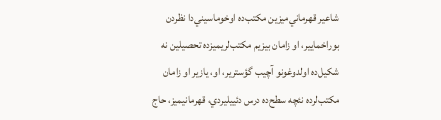شاعير قهرماني‌‌ميزين مكتب‌ده اوخوماسيني‌‌دا نظردن بوراخمايير، او زامان بيزيم مكتب‌لريميزده تحصيلين نه شكيل‌ده اولدوغونو آچيب گؤسترير، او، يازير او زامان مكتب‌لرده نئچه سطح‌ده درس دئييليردي، قهرمانيميز، حاج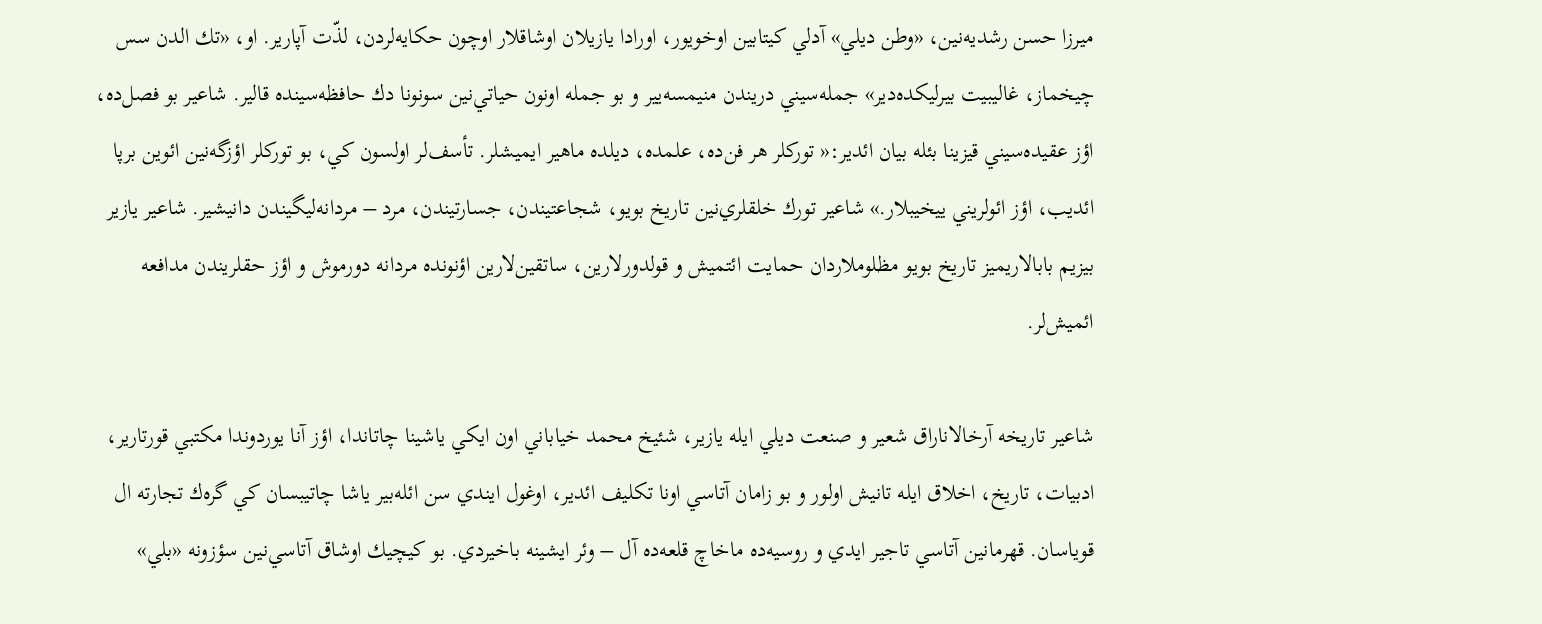ميرزا حسن رشديه‌نين، «وطن ديلي» آدلي كيتابين اوخويور، اورادا يازيلان اوشاقلار اوچون حكايه‌لردن، لذّت آپارير. او، «تك الدن سس چيخماز، غاليبيت بيرليكده‌دير» جمله‌سيني دريندن منيمسه‌يير و بو جمله‌ اونون حياتي‌نين سونونا دك حافظه‌سينده قالير. شاعير بو فصل‌ده، اؤز عقيده‌سيني قيزينا بئله بيان ائدير:« توركلر هر فن‌ده، علمده، ديلده ماهير ايميشلر. تأسف‌لر اولسون كي، بو توركلر اؤزگه‌نين ائوين برپا ائديب، اؤز ائولريني ييخيبلار.» شاعير تورك خلقلري‌نين تاريخ بويو، شجاعتيندن، جسارتيندن، مرد – مردانه‌ليگيندن دانيشير. شاعير يازير بيزيم بابالاريميز تاريخ بويو مظلوملاردان حمايت ائتميش و قولدورلارين، ساتقين‌لارين اؤنونده مردانه دورموش و اؤز حقلريندن مدافعه ائميش‌لر.

شاعير تاريخه آرخالاناراق شعير و صنعت ديلي ايله يازير، شئيخ محمد خياباني اون ايكي ياشينا چاتاندا، اؤز آنا يوردوندا مكتبي قورتارير، ادبيات، تاريخ، اخلاق‌ ايله تانيش اولور و بو زامان آتاسي اونا تكليف ائدير، اوغول ايندي سن ائله‌بير ياشا چاتيبسان كي گره‌ك تجارته ال قوياسان. قهرمانين آتاسي تاجير ايدي و روسيه‌ده ماخاچ قلعه‌ده آل – وئر ايشينه باخيردي. بو كيچيك اوشاق آتاسي‌‌نين سؤزونه «بلي»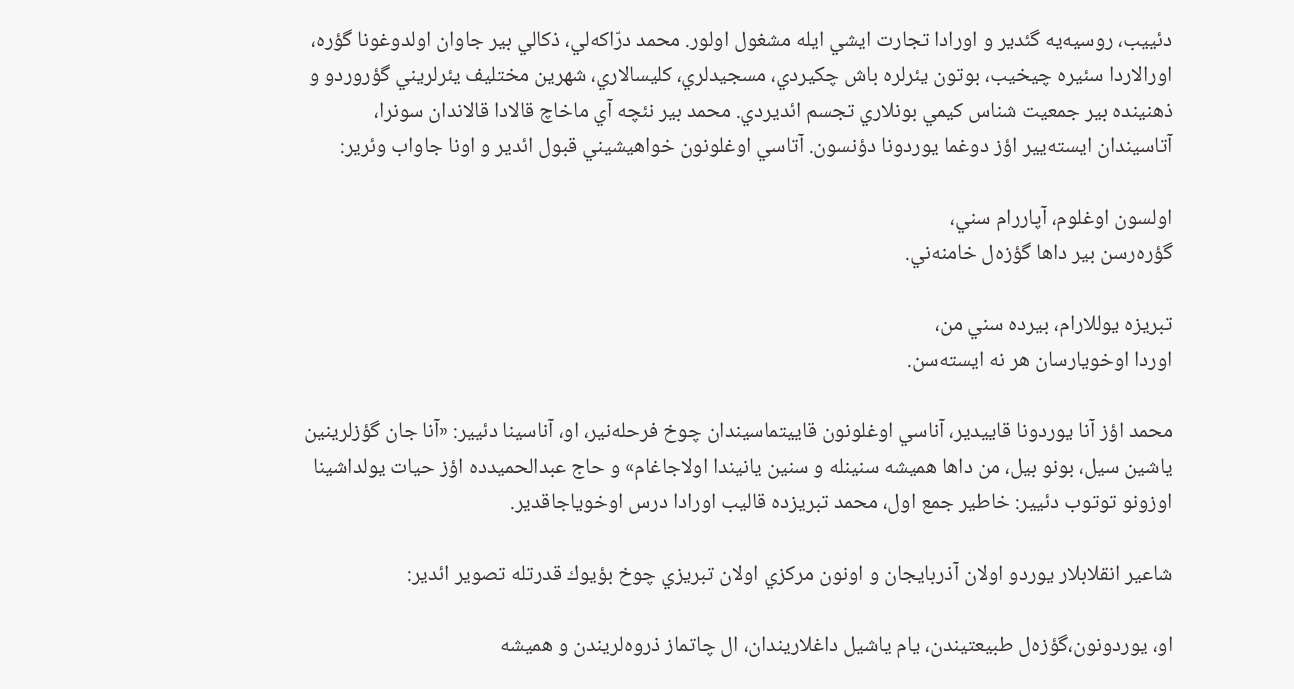دئييب، روسيه‌يه گئدير و اورادا تجارت ايشي ايله مشغول اولور. محمد درّاكه‌لي، ذكالي بير جاوان اولدوغونا گؤره، اورالاردا سئيره چيخيب، بوتون يئرلره باش چكيردي، مسجيدلري، كليسالاري، شهرين مختليف يئرلريني گؤروردو و ذهنينده بير جمعيت شناس كيمي بونلاري تجسم ائديردي. محمد بير نئچه آي ماخاچ قالادا قالاندان سونرا، آتاسيندان ايسته‌يير اؤز دوغما يوردونا دؤنسون‌‌‌. آتاسي اوغلونون خواهيشيني قبول ائدير و اونا جاواب وئرير:

اولسون اوغلوم، آپاررام سني،
گؤره‌رسن بير داها گؤزه‌ل خامنه‌ني.

تبريزه يوللارام، بيرده سني من،
اوردا اوخويارسان هر نه ايسته‌سن.

محمد اؤز آنا يوردونا قاييدير، آناسي اوغلونون قاييتماسيندان چوخ فرحله‌نير، او، آناسينا دئيير: «آنا جان گؤزلرينين ياشين سيل، بونو بيل، من داها هميشه سنينله و سنين يانيندا اولاجاغام» و حاج عبدالحميدده اؤز حيات يولداشينا اوزونو توتوب دئيير: خاطير جمع اول، محمد تبريزده قاليب اورادا درس اوخوياجاقدير.

شاعير انقلابلار يوردو اولان آذربايجان و اونون مركزي اولان تبريزي چوخ بؤيوك قدرتله تصوير ائدير:

او، يوردونون،گؤزه‌ل طبيعتيندن، يام ياشيل داغلاريندان، ال چاتماز ذروه‌لريندن و هميشه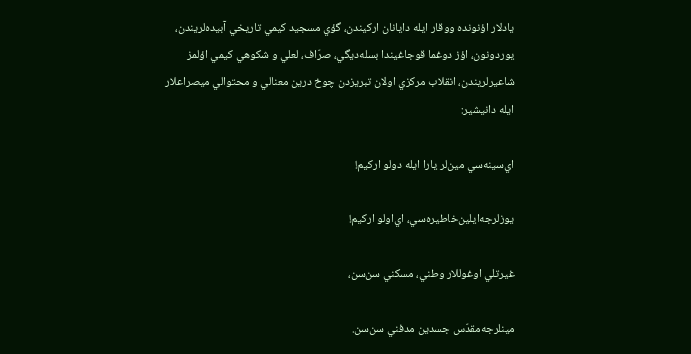يادلار اؤنونده ووقار ايله دايانان اركيندن، گؤي مسجيد كيمي تاريخي آبيده‌لريندن، يوردونون، اؤز دوغما قوجاغيندا بسله‌ديگي، صرّاف، لعلي و شكوهي كيمي اؤلمز شاعيرلريندن، انقلاب مركزي اولان تبريزدن چوخ درين معنالي و محتوالي ميصراعلار ايله دانيشير:

اي‌سينه‌سي مين‌لر يارا ايله د‌ولو اركيم!

يوزلرجه‌ايلين‌خاطيره‌سي،‌ اي‌اولو‌ اركيم!

غيرتلي اوغوللار وطني، مسكني سن‌سن،

مينلرجه‌مقدّس جسدين مدفني سن‌سن.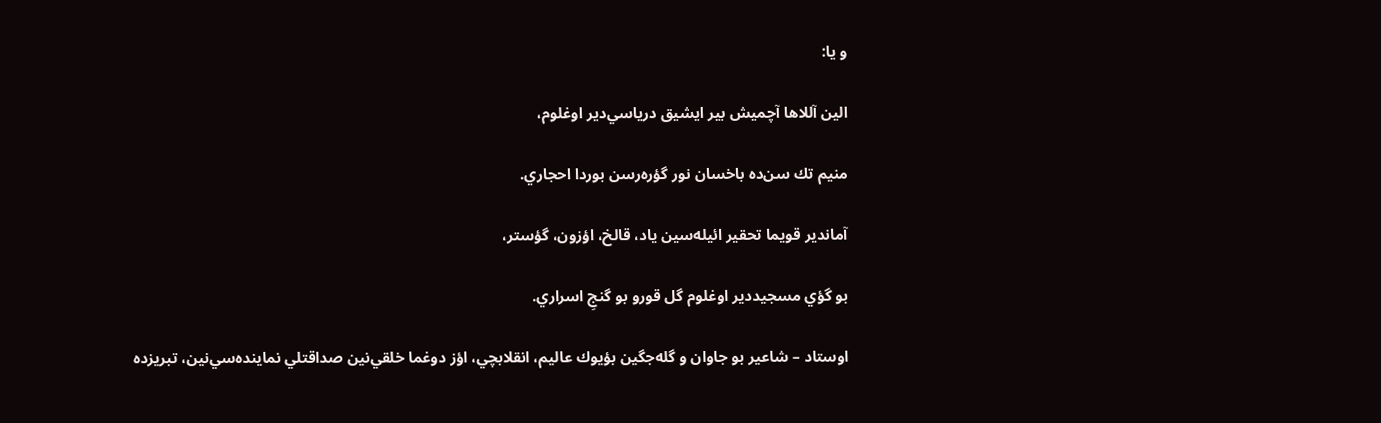و يا:

الين آللاها آچميش بير ايشيق درياسي‌دير اوغلوم،

منيم تك سن‌ده باخسان نور گؤره‌رسن بوردا احجاري.

آماندير قويما تحقير ائيله‌سين ياد، قالخ، اؤزون، گؤستر،

بو گؤي مسجيددير اوغلوم گل قورو بو گنجِ اسراري.

اوستاد – شاعير بو جاوان و گله‌جگين بؤيوك عاليم، انقلابچي، اؤز دوغما خلقي‌نين صداقتلي نماينده‌سي‌نين، تبريزده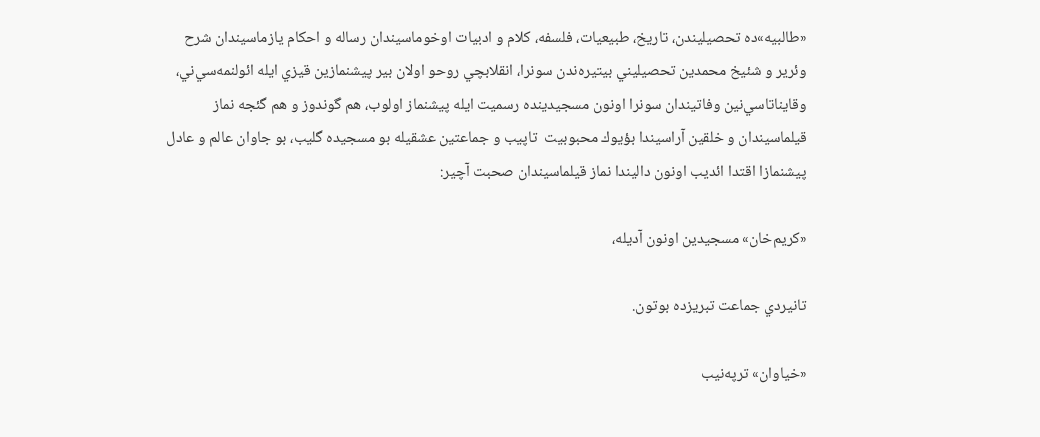«طالبيه»ده تحصيليندن، تاريخ، طبيعيات، فلسفه، كلام و ادبيات اوخوماسيندان رساله و احكام يازماسيندان شرح وئرير و شئيخ محمدين تحصيليني بيتيره‌ندن سونرا، انقلابچي روحو اولان بير پيشنمازين قيزي ايله ائولنمه‌سي‌ني، وقايناتاسي‌‌نين وفاتيندان سونرا اونون مسجيدينده رسميت ايله پيشنماز اولوب، هم گوندوز و هم گئجه نماز قيلماسيندان و خلقين آراسيندا بؤيوك محبوبيت  تاپيب و جماعتين عشقيله بو مسجيده گليب، بو جاوان عالم و عادل پيشنمازا اقتدا ائديب اونون داليندا نماز قيلماسيندان صحبت آچير:

«كريم‌خان» مسجيدين اونون آديله،

تانيردي جماعت تبريزده بوتون.

«خياوان» ترپه‌نيب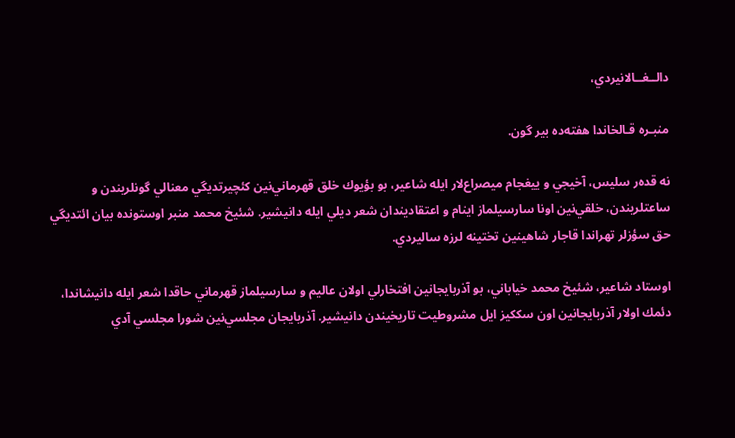دالــغــالانيردي،

منبـره قـالخاندا هفته‌ده بير گون.

نه‌ قده‌ر سليس، آخيجي و ييغجام ميصراع‌لار ايله شاعير، بو بؤيوك خلق قهرماني‌‌نين كئچيرتديگي معنالي گونلريندن و ساعتلريندن، خلقي‌نين اونا سارسيلماز اينام و اعتقاديندان شعر ديلي ايله دانيشير. شئيخ محمد منبر اوستونده بيان ائتديگي حق سؤزلر تهراندا قاجار شاهينين تختينه لرزه‌ ساليردي.

اوستاد شاعير، شئيخ محمد خياباني، بو آذربايجانين افتخارلي اولان عاليم و سارسيلماز قهرماني حاقدا شعر ايله دانيشاندا، دئمك اولار آذربايجانين اون سككيز ايل مشروطيت تاريخيندن دانيشير. آذربايجان مجلسي‌نين شورا مجلسي آدي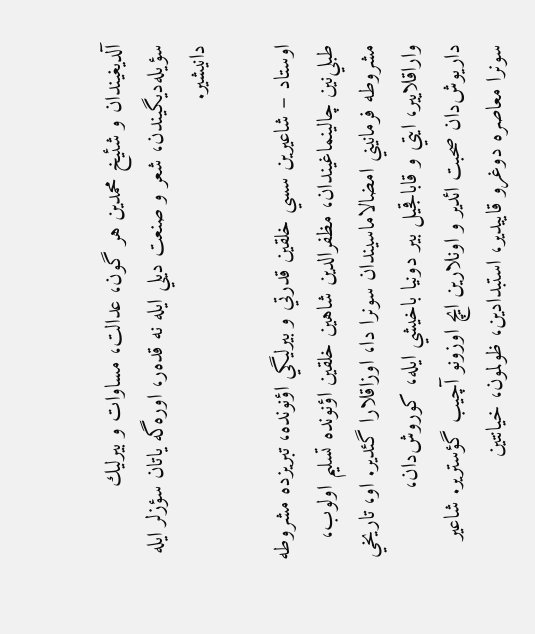آلديغيندان و شئيخ محمدين هر گون، عدالت، مساوات و بيرليك سؤيله‌ديگيندن، شعر و صنعت ديلي ايله نه ‌قده‌ر، اوره‌گه ياتان سؤزلر ايله دانيشير.

اوستاد – شاعيرين سسي خلقين قدرتي و بيرليگي اؤنونده، تبريزده مشروطه طبلي‌نين چالينماغيندان، مظفرالدين شاهين خلقين اؤنونده تسليم اولوب، مشروطه فرمانيني امضالاماسيندان سونرا دا، اوزاقلارا گئدير. او، تاريخي واراقلايير، ايتي و قاباقجيل بير دونيا باخيشي ايله، كوروش‌دان، داريوش‌دان صحبت ائدير و اونلارين ايچ اوزونو آچيب گؤسترير. شاعير سونرا معاصره دوغرو قاييدير، استبدادين، ظولمون، خيانتين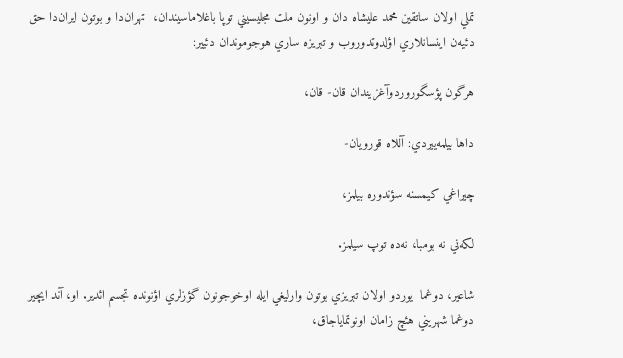تملي اولان ساتقين محمد عليشاه دان و اونون ملت مجليسيني توپا باغلاماسيندان،  تهران‌دا و بوتون ايران‌دا حق دئيه‌ن اينسانلاري اؤلدوتدوروب و تبريزه ‌ساري هوجوموندان دئيير:

هرگون ‌پؤسگوروردو‌آغزيندان‌ قان- قان،

داها بيلمه‌ييردي: آللاه قورويان-

چيراغي كيمسنه سؤندوره بيلمز،

لكه‌ني نه بومبا، نه‌ده توپ سيلمز.

شاعير، دوغما  يوردو اولان تبريزي بوتون وارليغي ايله اوخوجونون گؤزلري اؤنونده تجسم ائدير. او، آند ايچير دوغما شهريني هئچ زامان اونوتماياجاق،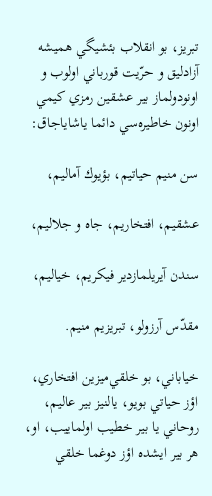تبريز، بو انقلاب بئشيگي هميشه آزادليق و حرّيت قورباني اولوب و اونودولماز بير عشقين رمزي كيمي اونون خاطيره‌سي دائما ياشاياجاق:

سن منيم حياتيم، بؤيوك آماليم،

عشقيم، افتخاريم، جاه و جلاليم،

سندن آيريلمازدير فيكريم، خياليم،

مقدّس آرزولو، تبريزيم منيم.

خياباني، بو خلقي‌ميزين افتخاري، اؤز حياتي بويو، يالنيز بير عاليم، روحاني يا بير خطيب اولماييب، او، هر بير ايشده اؤز دوغما خلقي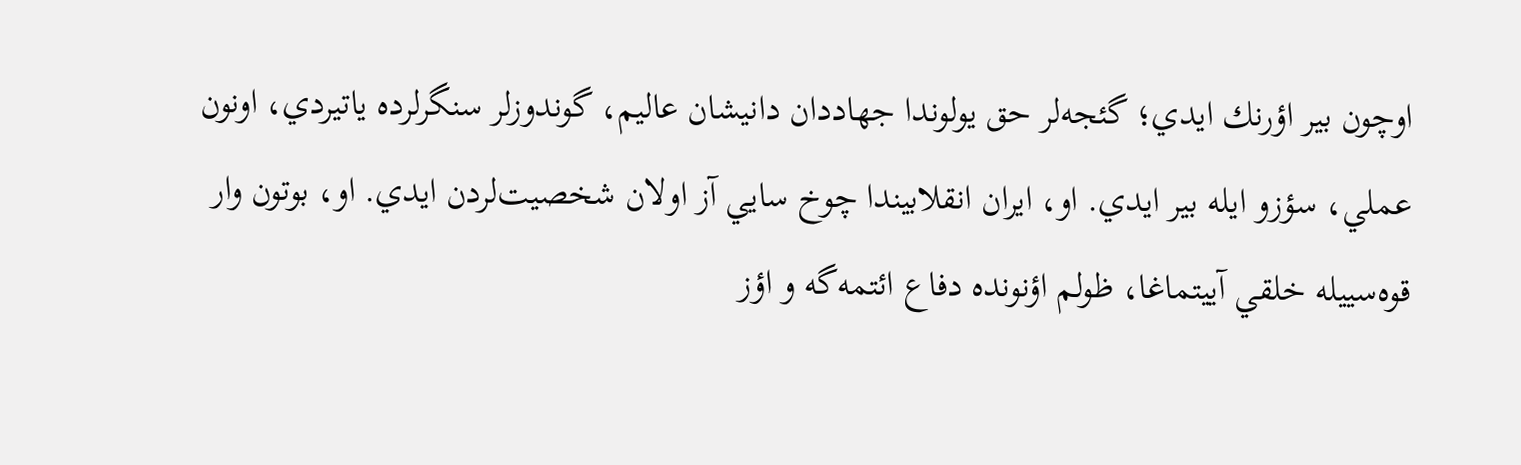اوچون بير اؤرنك ايدي؛ گئجه‌لر حق يولوندا جهاددان دانيشان عاليم، گوندوزلر سنگرلرده ياتيردي، اونون عملي، سؤزو ايله بير ايدي. او، ايران انقلابيندا چوخ سايي آز اولان شخصيت‌لردن ‌ايدي. او، بوتون وار قوه‌سييله خلقي آييتماغا، ظولم اؤنونده دفاع ائتمه‌گه و اؤز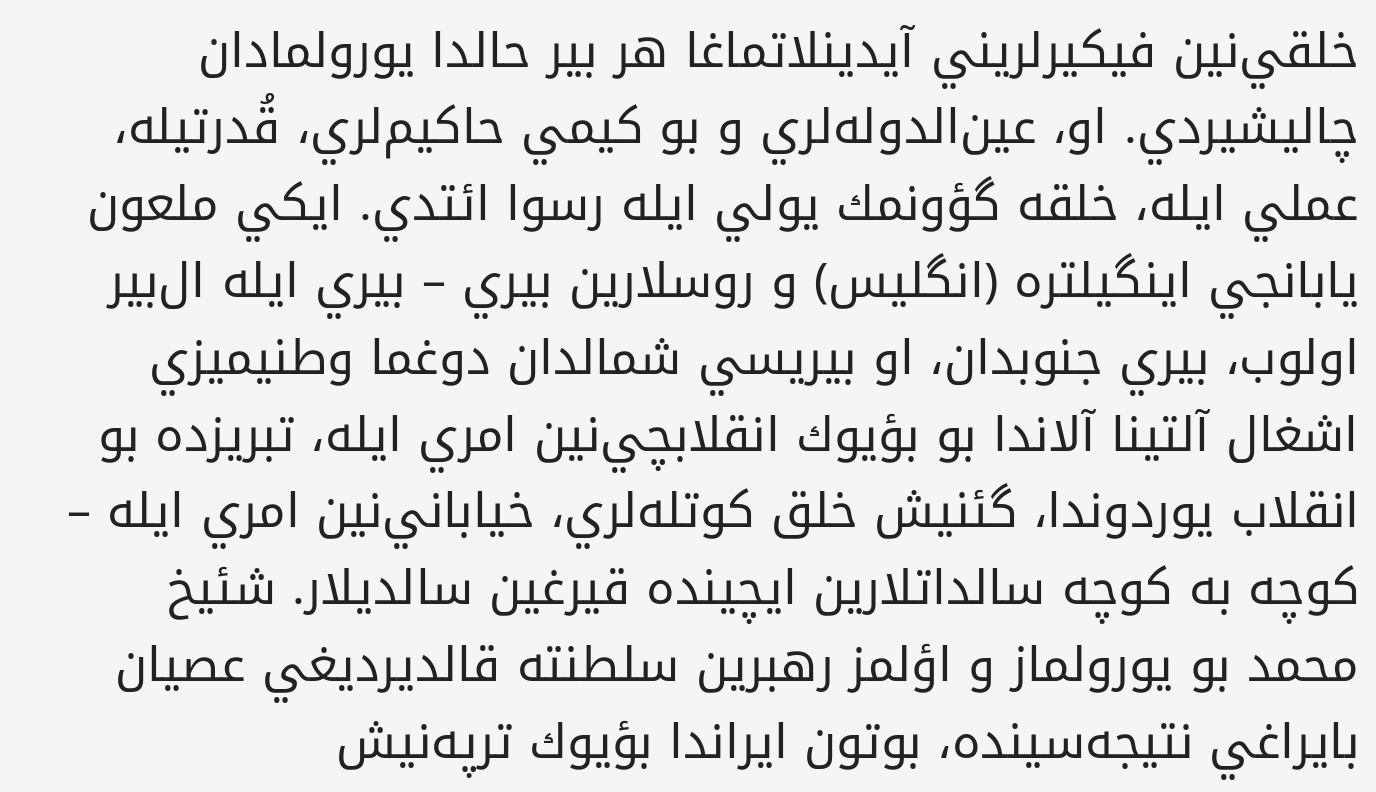خلقي‌نين فيكيرلريني آيدينلاتماغا هر بير حالدا يورولمادان چاليشيردي. او، عين‌الدوله‌لري و بو كيمي حاكيم‌لري، قُدرتيله، عملي ايله، خلقه گؤونمك يولي ايله رسوا ائتدي. ايكي ملعون يابانجي اينگيلتره (انگليس) و روسلارين بيري – بيري ايله ال‌بير اولوب، بيري جنوبدان، او بيريسي شمالدان دوغما وطنيميزي اشغال آلتينا آلاندا بو بؤيوك انقلابچي‌‌نين امري ايله، تبريزده بو انقلاب يوردوندا، گئنيش خلق كوتله‌لري، خياباني‌نين امري ايله – كوچه به كوچه سالداتلارين ايچينده قيرغين سالديلار. شئيخ محمد بو يورولماز و اؤلمز رهبرين سلطنته قالديرديغي عصيان بايراغي نتيجه‌سينده، بوتون ايراندا بؤيوك ترپه‌نيش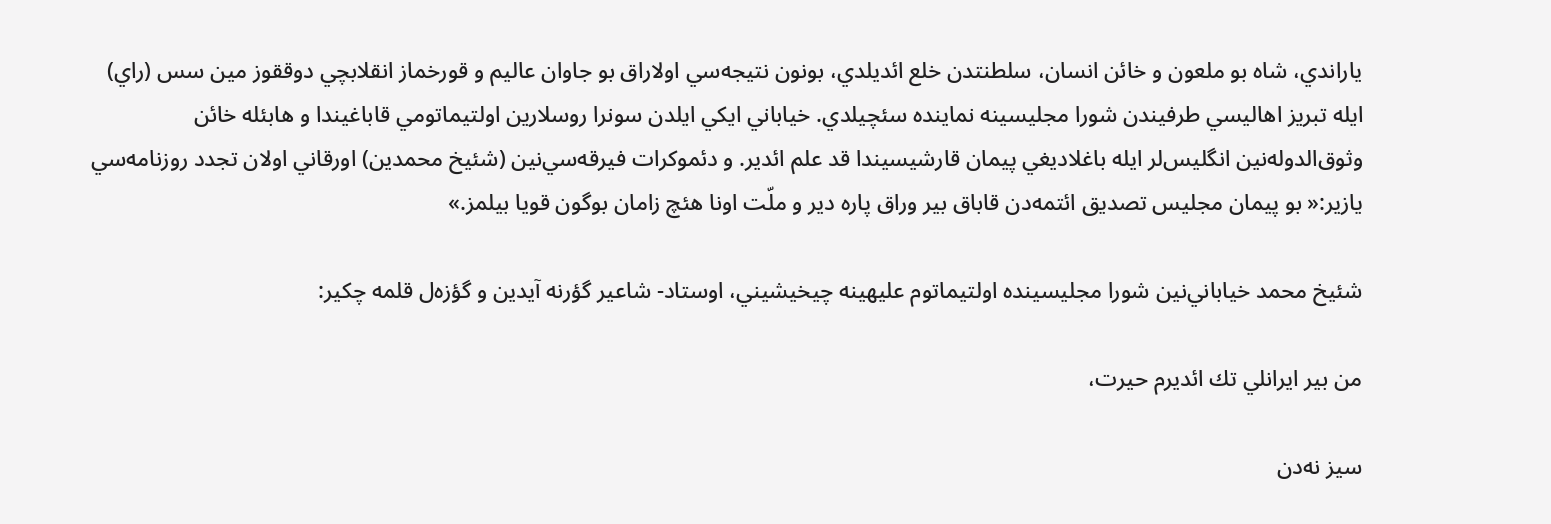ياراندي، شاه بو ملعون و خائن انسان، سلطنتدن خلع ائديلدي، بونون نتيجه‌سي اولاراق بو جاوان عاليم و قورخماز انقلابچي دوققوز مين سس (راي) ايله تبريز اهاليسي طرفيندن شورا مجليسينه نماينده سئچيلدي. خياباني ايكي ايلدن سونرا روسلارين اولتيماتومي قاباغيندا و هابئله خائن وثوق‌الدوله‌نين انگليس‌لر ايله باغلاديغي پيمان قارشيسيندا قد علم ائدير. و دئموكرات فيرقه‌سي‌نين (شئيخ محمدين) اورقاني اولان تجدد روزنامه‌سي يازير:« بو پيمان مجليس تصديق ائتمه‌دن قاباق بير وراق پاره دير و ملّت اونا هئچ زامان بوگون قويا بيلمز.»

شئيخ محمد خياباني‌نين شورا مجليسينده اولتيماتوم عليهينه چيخيشيني، اوستاد- شاعير گؤرنه آيدين و گؤزه‌ل قلمه چكير:

من بير ايرانلي تك ائديرم حيرت،

سيز نه‌دن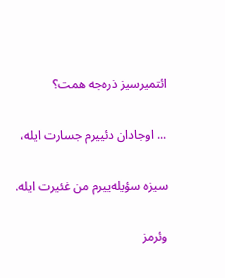ائتميرسيز ذره‌جه همت؟

... اوجادان دئييرم جسارت ايله،

سيزه سؤيله‌ييرم من غئيرت ايله.

وئرمز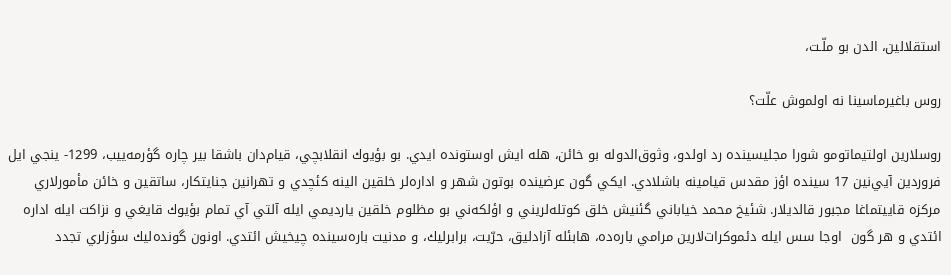استقلالين، الدن بو ملّـت،

روس باغيرماسينا نه‌ اولموش‌ علّت؟

روسلارين اولتيماتومو شورا مجليسينده رد اولدو، وثوق‌الدوله بو خائن، هله ايش اوستونده ايدي. بو بؤيوك انقلابچي، قيام‌دان باشقا بير چاره گؤرمه‌ييب، 1299- ينجي ايل فروردين آيي‌‌نين 17 سينده اؤز مقدس قيامينه باشلادي. ايكي گون عرضينده بوتون شهر و اداره‌لر خلقين الينه كئچدي و تهرانين جنايتكار، ساتقين و خائن مأمورلاري مركزه قاييتماغا مجبور قالديلار. شئيخ محمد خياباني گئنيش خلق كوتله‌لريني و اؤلكه‌ني بو مظلوم خلقين يارديمي ايله آلتي آي تمام بؤيوك قايغي و نزاكت ايله اداره ائتدي و هر گون  اوجا سس ايله دئموكرات‌لارين مرامي باره‌ده، هابئله آزادليق، حرّيت، برابرليك، و مدنيت باره‌سينده چيخيش ائتدي. اونون گونده‌ليك سؤزلري تجدد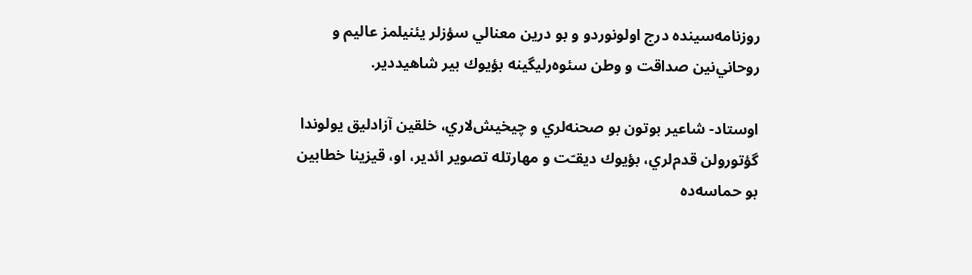روزنامه‌سينده درج اولونوردو و بو درين معنالي سؤزلر يئنيلمز عاليم و روحاني‌نين صداقت و وطن سئوه‌رليگينه‌ بؤيوك بير شاهيددير.

اوستاد- شاعير بوتون بو صحنه‌لري و چيخيش‌لاري، خلقين آزادليق يولوندا گؤتورولن قدم‌لري، بؤيوك ديقـّت و مهارتله تصوير ائدير، او، قيزينا خطابين بو حماسه‌ده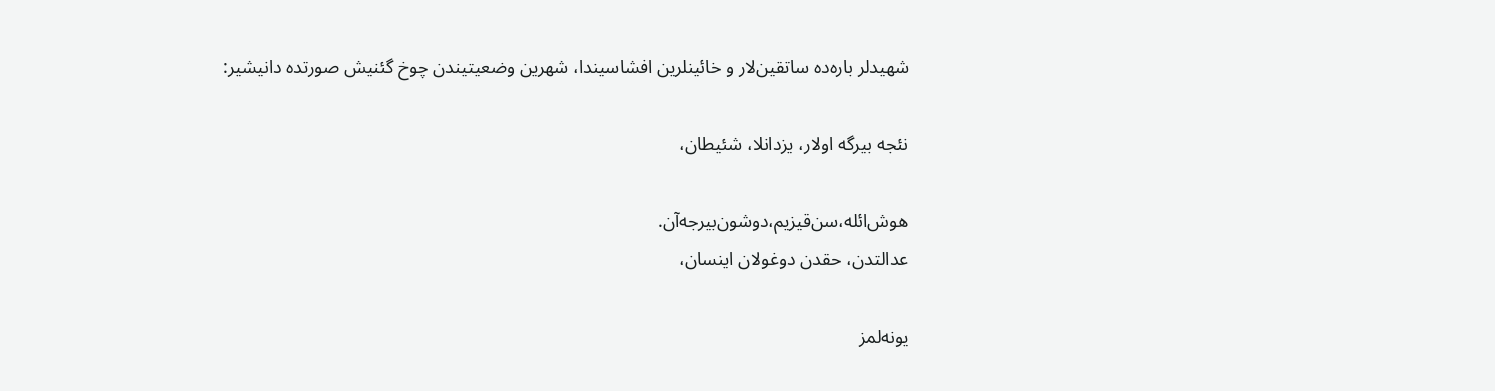شهيدلر باره‌ده ساتقين‌لار و خائينلرين افشاسيندا، شهرين وضعيتيندن چوخ گئنيش صورتده دانيشير:

نئجه بيرگه اولار، يزدانلا، شئيطان،

هوش‌ائله،‌سن‌قيزيم،‌دوشون‌بيرجه‌آن.
عدالتدن، حقدن دوغولان اينسان،

يونه‌لمز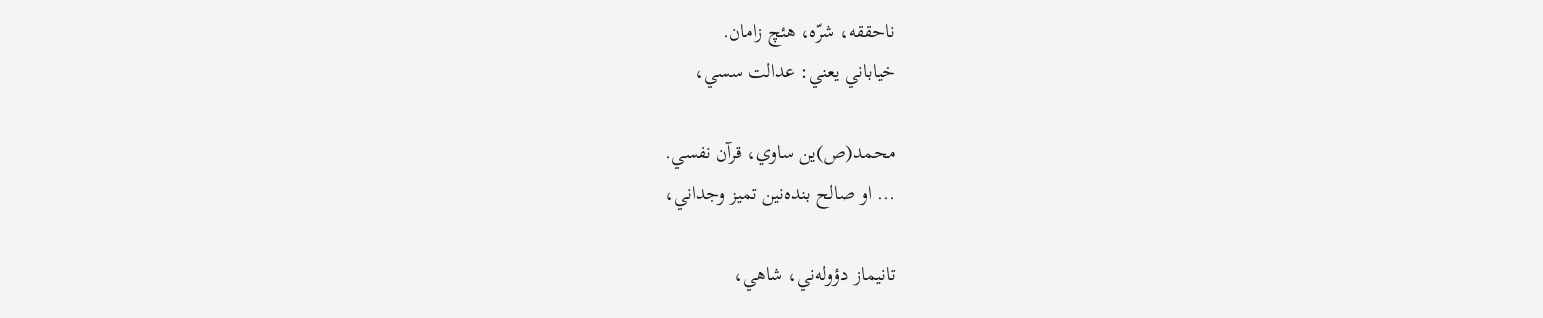ناحققه، شرّه، هئچ زامان.
خياباني يعني: عدالت سسي،

محمد(ص)ين ساوي، قرآن نفسي.
... او صالح بنده‌نين تميز وجداني،

تانيماز دؤوله‌ني، شاهي،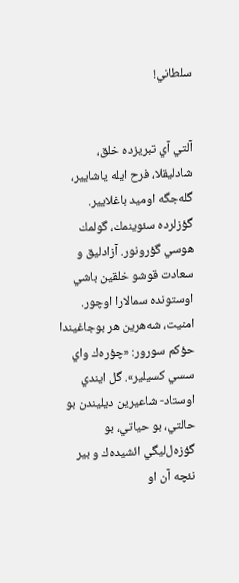سلطاني!


آلتي آي تبريزده خلق، شادليقلا، فرح ايله ياشايير، گله‌جگه اوميد باغلايير. گؤزلرده سئوينمك، گولمك هوسي گؤرونور. آزادليق و سعادت قوشو خلقين باشي اوستونده سمالارا اوچور. امنيت، شه‌هرين هر بوجاغيندا حؤكم سورور: «چؤره‌ك واي سسي كسيلير». گل ايندي اوستاد- شاعيرين ديليندن بو حالتي، ‌بو حياتي، بو گؤزه‌ل‌ليگي ائشيده‌ك و بير نئچه آن او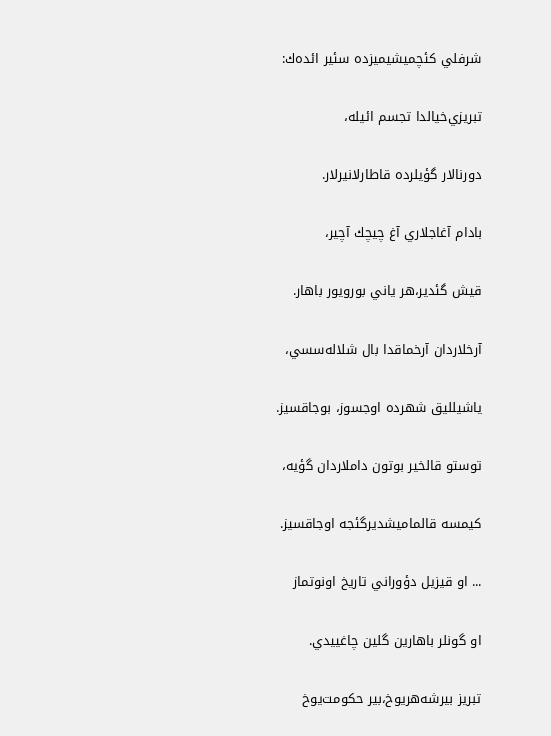شرفلي كئچميشيميزده سئير ائده‌ك:

تبريزي‌خيالدا تجسم ائيله،

دورنالار گؤيلرده قاطارلانيرلار.

بادام آغاجلاري آغ چيچك آچير،

قيش گئدير،هر ياني‌ بورويور باهار.

آرخلاردان آرخماقدا بال شلاله‌سسي،

ياشيلليق شهرده اوجسوز، بوجاقسيز.

توستو قالخير بوتون داملاردان گؤيه،

كيمسه‌ قالماميشدير‌گئجه‌ اوجاقسيز.

... او قيزيل دؤوراني تاريخ اونوتماز

او گونلر باهارين گلين چاغييدي.

تبريز بيرشه‌هريوخ،بير حكومت‌يوخ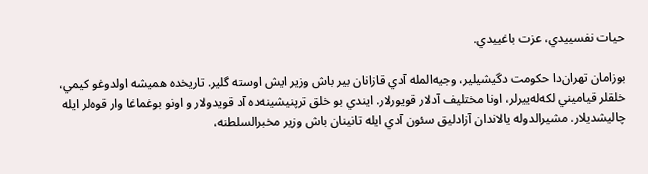حيات نفسييدي، عزت باغييدي.

بوزامان تهران‌دا حكومت دگيشيلير، وجيه‌المله آدي قازانان بير باش وزير ايش اوسته ‌گلير. تاريخده هميشه اولدوغو كيمي، خلقلر قياميني لكه‌له‌ييرلر، اونا مختليف آدلار قويورلار. ايندي بو خلق ترپنيشينه‌ده آد قويدولار و اونو بوغماغا وار قوه‌لر ‌ايله چاليشديلار. مشيرالدوله يالاندان آزادليق سئون آدي ايله تانينان باش وزير مخبرالسلطنه،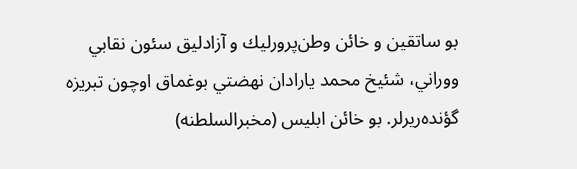بو ساتقين و خائن وطن‌پرورليك و آزادليق سئون نقابي ووراني، شئيخ محمد يارادان نهضتي بوغماق اوچون تبريزه‌ گؤنده‌ريرلر. بو خائن ابليس (مخبرالسلطنه)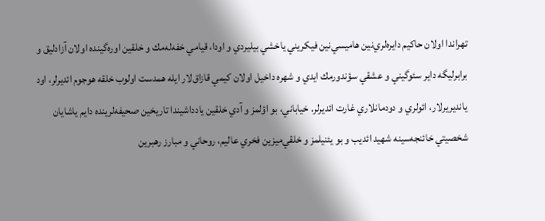تهراندا اولان حاكيم دايره‌لري‌نين هاميسي‌‌نين فيكريني ياخشي بيليردي و اودا، قيامي خفه‌له‌مك و خلقين اوره‌گينده اولان آزادليق و برابرليگه ‌داير سئوگيني و عشقي سؤندورمك ايدي و شهره داخيل اولان كيمي قازاق‌لار ايله همدست اولوب خلقه هوجوم ائديرلر، اود يانديريرلار، ائولري و دودمانلاري غارت ائديرلر. خياباني، بو اؤلمز و آدي خلقين يادداشيندا تاريخين صحيفه‌لرينده دايم ياشايان شخصيتي خائنجه‌سينه شهيد ائديب و بو يئنيلمز و خلقي‌ميزين فخري عاليم، ‌روحاني و مبارز رهبرين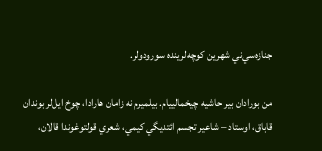جنازه‌سي‌ني شهرين كوچه‌لرينده سورودولر.

من بورادان بير حاشيه چيخمالييام. بيلميرم نه زامان هارادا، چوخ ايل‌لر بوندان قاباق، اوستاد – شاعير تجسم ائتديگي كيمي، شعري قولتوغوندا قالان،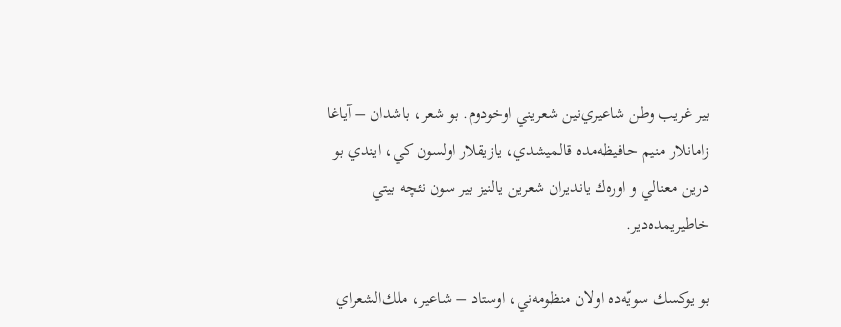بير غريب وطن شاعيري‌نين شعريني اوخودوم. بو شعر، باشدان – آياغا زامانلار منيم حافيظه‌مده قالميشدي، يازيقلار اولسون كي، ايندي بو درين معنالي و اوره‌ك يانديران شعرين يالنيز بير سون نئچه بيتي خاطيريمده‌دير.

بو يوكسك سويّه‌ده اولان منظومه‌ني، اوستاد – شاعير، ملك‌الشعراي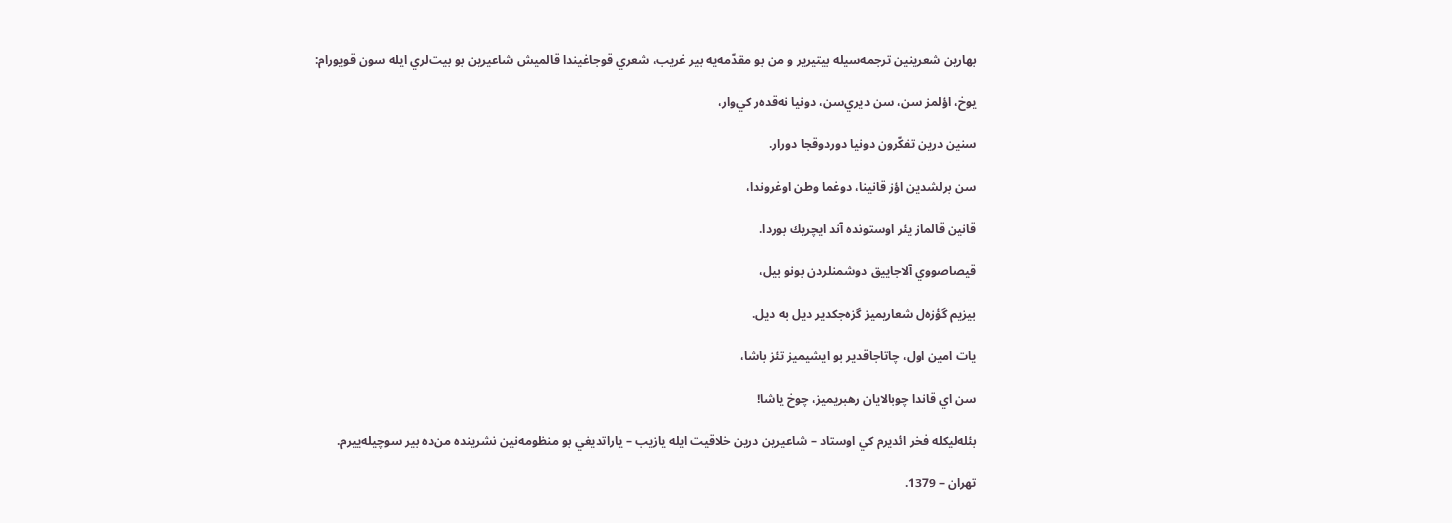بهارين شعرينين ترجمه‌سيله بيتيرير و من بو مقدّمه‌يه بير غريب، شعري قوجاغيندا قالميش شاعيرين بو بيت‌لري ايله سون قويورام:

يوخ، اؤلمز سن، سن ديري‌سن، دونيا نه‌قده‌ر كي‌وار،

سنين درين تفكّرون دونيا دوردوقجا دورار.

سن برلشدين اؤز قانينا، دوغما وطن اوغروندا،

قانين قالماز يئر اوستونده آند ايچريك بوردا.

قيصاصووي آلاجاييق دوشمنلردن بونو بيل،

بيزيم گؤزه‌ل شعاريميز گزه‌جكدير ديل به ديل.

يات امين اول، چاتاجاقدير بو ايشيميز تئز باشا،

سن اي قاندا چوبالايان رهبريميز، چوخ ياشا!

بئله‌ليكله فخر ائديرم كي اوستاد – شاعيرين درين خلاقيت ايله يازيب – ياراتديغي بو منظومه‌نين نشرينده من‌ده بير سوچيله‌ييرم.

تهران – 1379.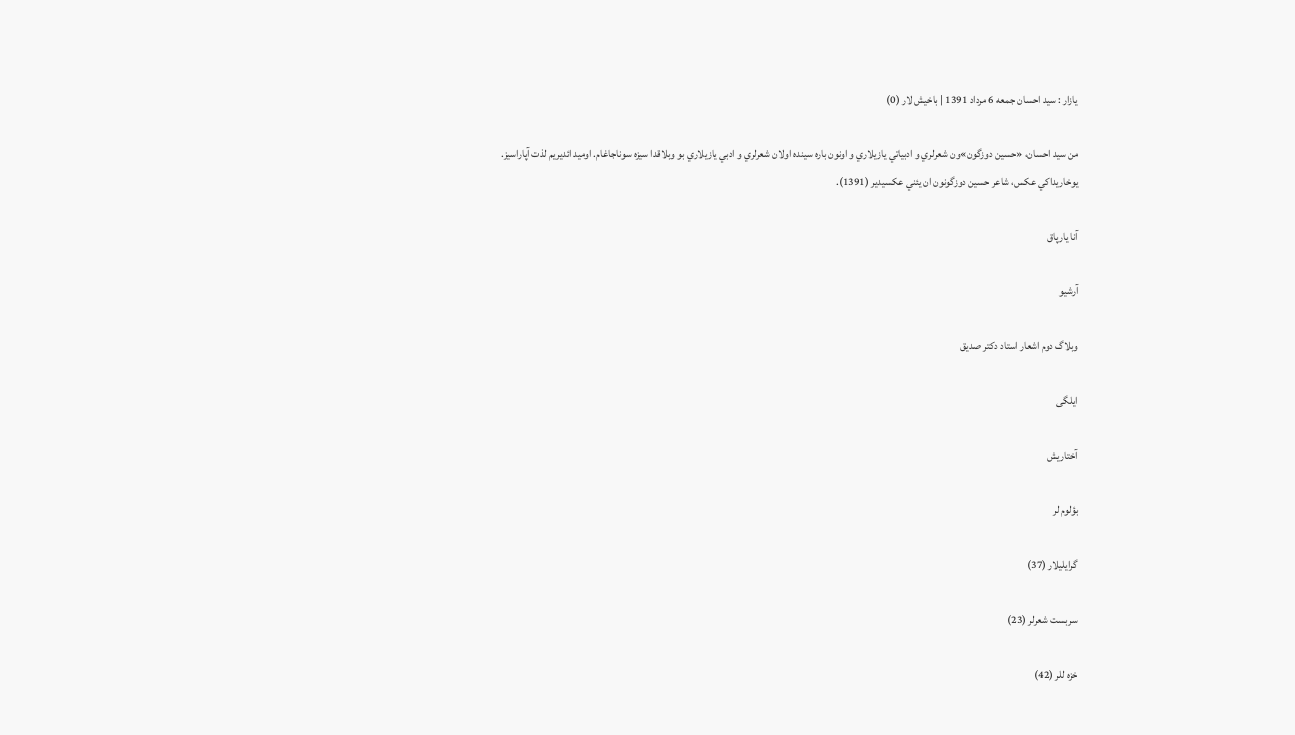یازار : سيد احسان جمعه 6 مرداد 1391 | باخیش لار (0)

من سيد احسان، «حسين دوزگون»ون شعرلري و ادبياتي يازيلاري و اونون باره سينده اولان شعرلري و ادبي يازيلاري بو وبلاقدا سيزه سوناجاغام. اوميد ائديريم لذت آپاراسيز.
يوخاريداكي عكس، شاعر حسين دوزگونون ان يئني عكسيدير (1391).

آنا یارپاق

آرشیو

وبلاگ دوم اشعار استاد دكتر صديق

ایلگی

آختاریش

بؤلوم لر

گرايليلار (37)

سربست شعرلر (23)

خزه للر (42)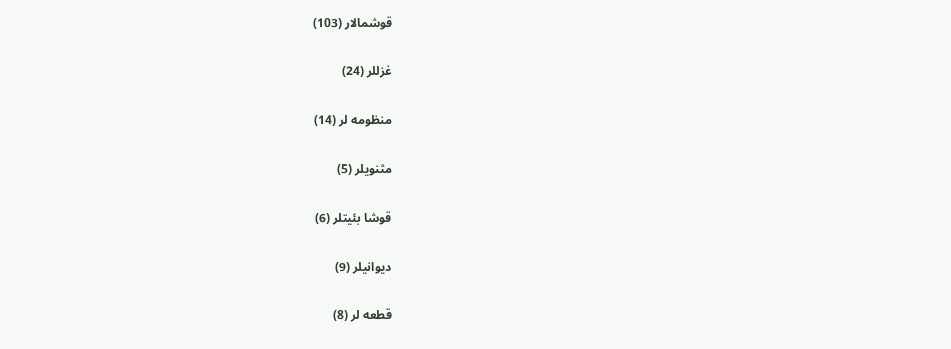قوشمالار (103)

غزللر (24)

منظومه لر (14)

مثنويلر (5)

قوشا بئيتلر (6)

ديوانيلر (9)

قطعه لر (8)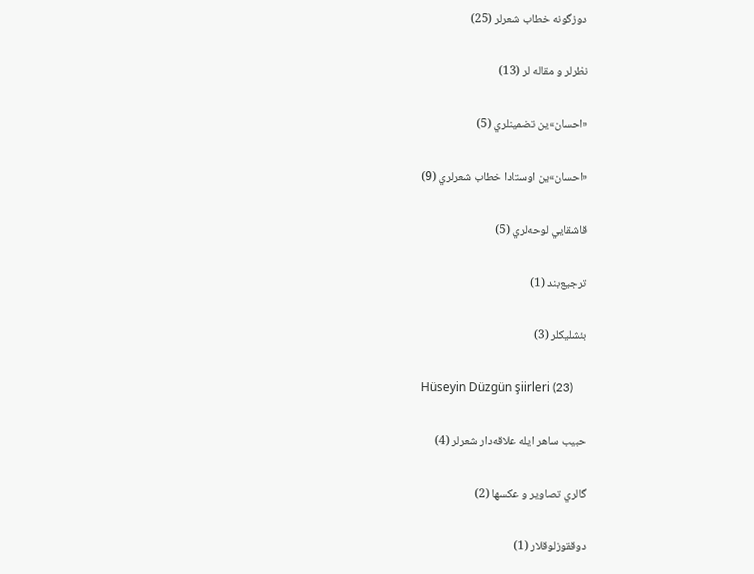دوزگونه خطاب شعرلر (25)

نظرلر و مقاله لر (13)

«احسان»ين تضمينلري (5)

«احسان»ين اوستادا خطاب شعرلري (9)

قاشقايي لوحه‌لري (5)

ترجيع‌بند (1)

بئشليكلر (3)

Hüseyin Düzgün şiirleri (23)

حبيب ساهر ايله علاقه‌دار شعرلر (4)

گالري تصاوير و عكسها (2)

دوققوزلوقلار (1)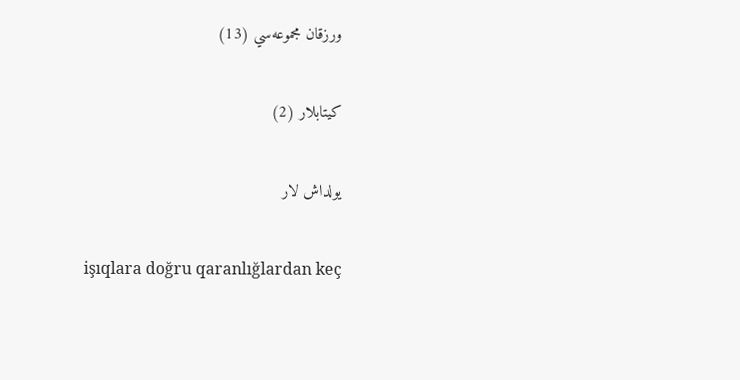ورزقان مجموعه‌سي (13)

كيتابلار (2)

یولداش لار

işıqlara doğru qaranlığlardan keç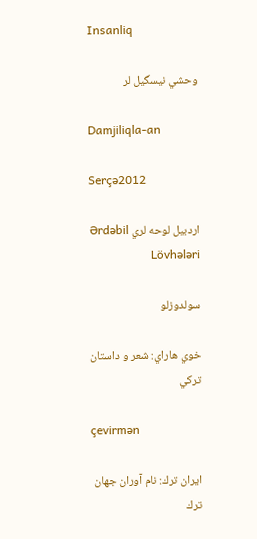Insanliq

وحشي نيسگيل لر

Damjiliqla-an

Serçə2012

اردبيل لوحه لري Ərdəbil Lövhələri

سولدوزلو

خوي هاراي: شعر و داستان تركي

çevirmən

ايران ترك: نام آوران جهان ترك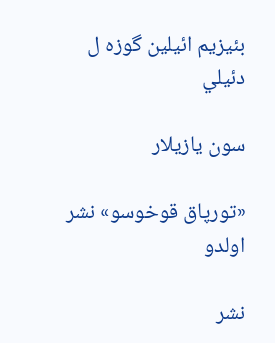بئيزيم ائيلين گوزه ل دئيلي

سون یازیلار

«تورپاق قوخوسو» نشر اولدو

نشر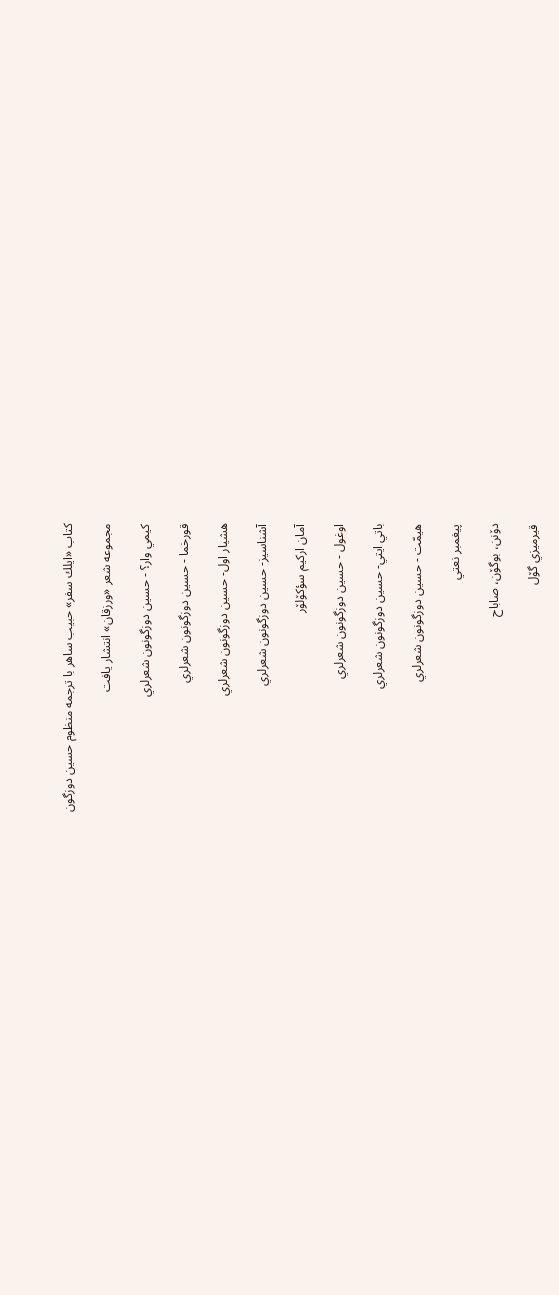كتاب «ايلك سفر» حبيب ساهر با ترجمه منظوم حسين دوزگون

مجموعه شعر «ورزقان» انتشار يافت

كيمي وار؟ - حسين دوزگونون شعرلري

قورخما - حسين دوزگونون شعرلري

هشيار اول- حسين دوزگونون شعرلري

آشناسيز- حسين دوزگونون شعرلري

آمان اركيم سؤكۆلۆر

اوغول - حسين دوزگونون شعرلري

باتي ايتي- حسين دوزگونون شعرلري

هيمّت - حسين دوزگونون شعرلري

پيغمبر نعتي

دۆنن، بوگۆن، صاباح

قيرميزي گۆل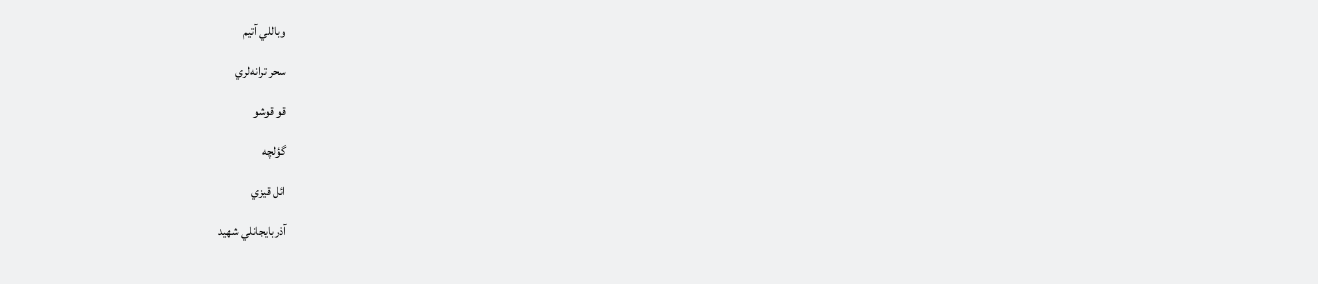وباللي آتيم

سحر ترانه‌لري

قو قوشو

گؤلچه

ائل قيزي

آذربايجانلي شهيد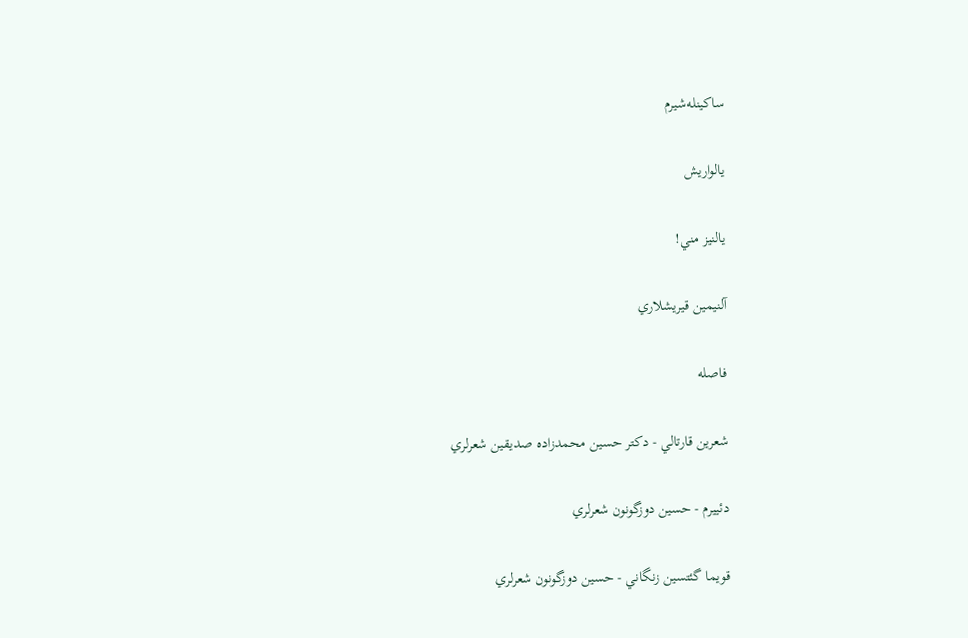ساكينله‌شيرم

يالواريش

يالنيز مني!

آلنيمين قيريشلاري

فاصله

شعرين قارتالي - دكتر حسين محمدزاده صديقين شعرلري

دئييرم - حسين دوزگونون شعرلري

قويما گئتسين زنگاني - حسين دوزگونون شعرلري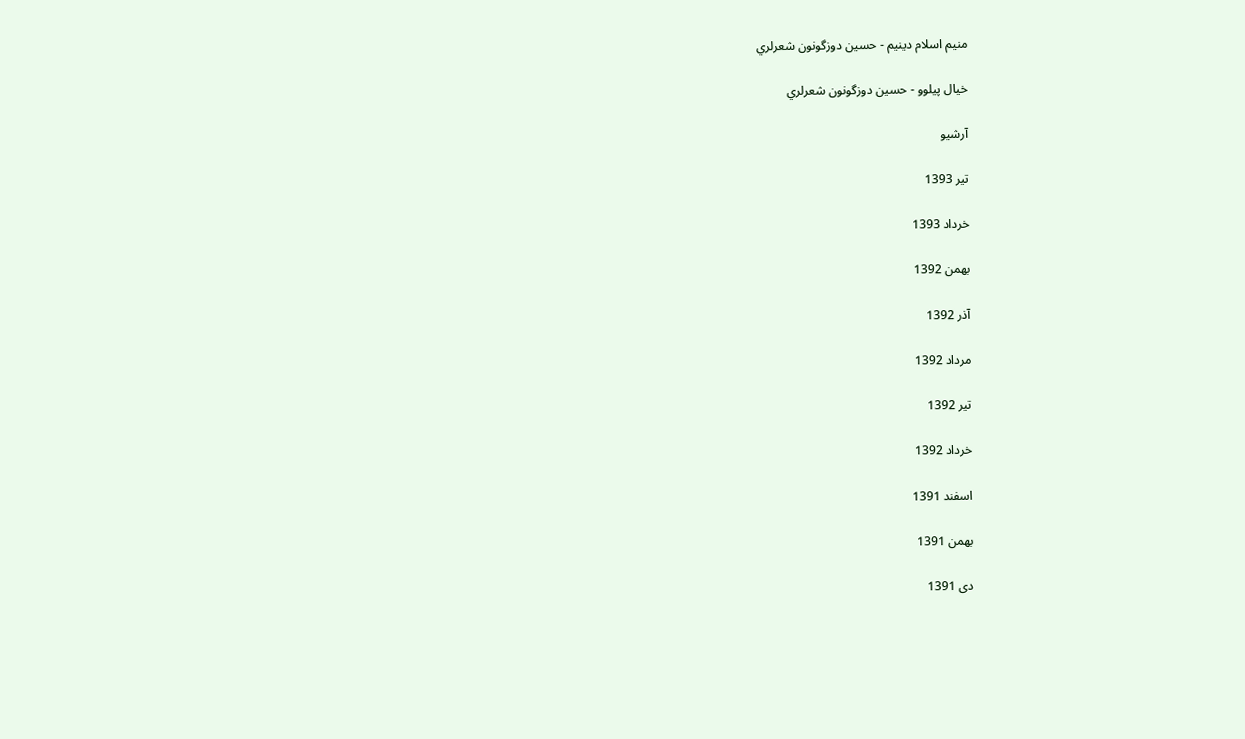منيم اسلام دينيم - حسين دوزگونون شعرلري

خيال پيلوو - حسين دوزگونون شعرلري

آرشيو

تير 1393

خرداد 1393

بهمن 1392

آذر 1392

مرداد 1392

تير 1392

خرداد 1392

اسفند 1391

بهمن 1391

دى 1391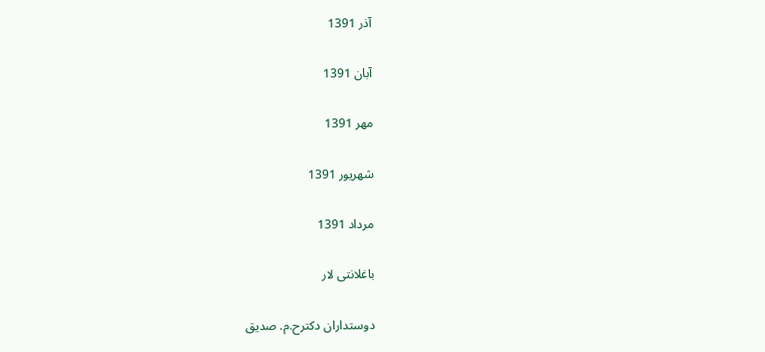آذر 1391

آبان 1391

مهر 1391

شهريور 1391

مرداد 1391

باغلانتی لار

دوستداران دكترح.م. صديق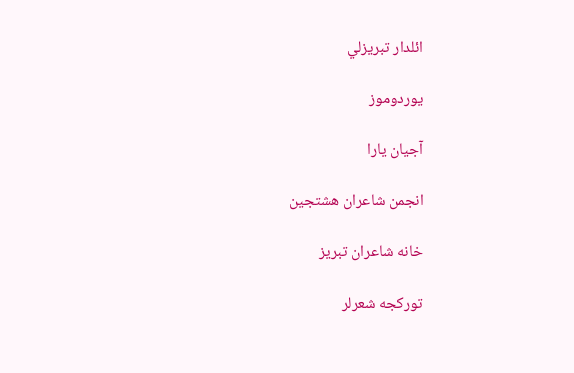ائلدار تبريزلي

يوردوموز

آجيان يارا

انجمن شاعران هشتجين

خانه شاعران تبريز

توركجه شعرلر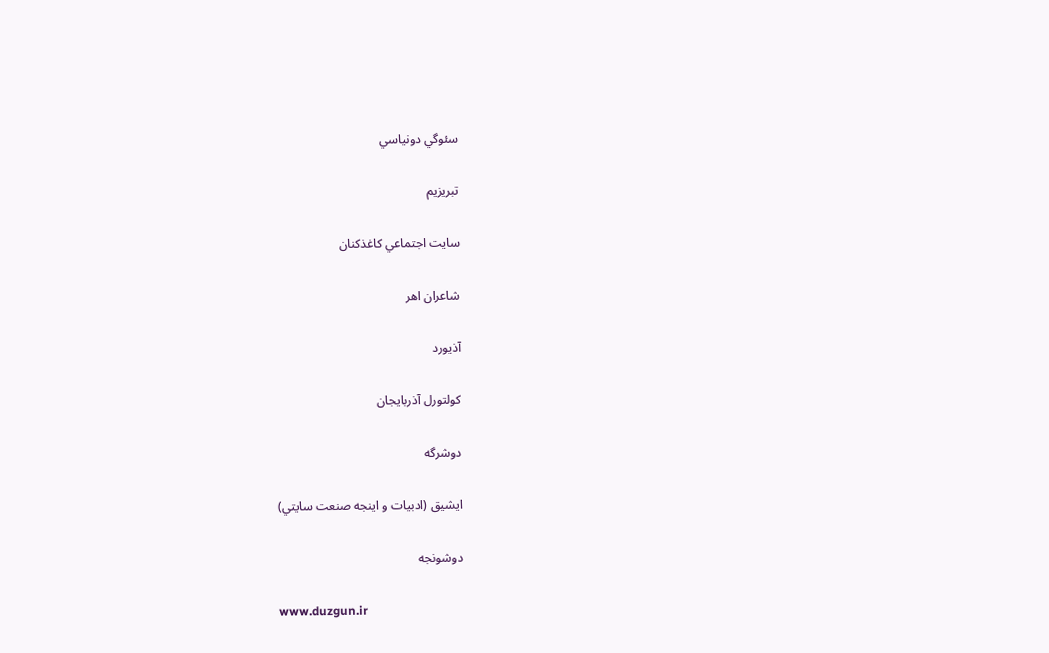سئوگي دونياسي

تبريزيم

سايت اجتماعي كاغذكنان

شاعران اهر

آذيورد

كولتورل آذربايجان

دوشرگه

ايشيق (ادبيات و اينجه صنعت سايتي)

دوشونجه

www.duzgun.ir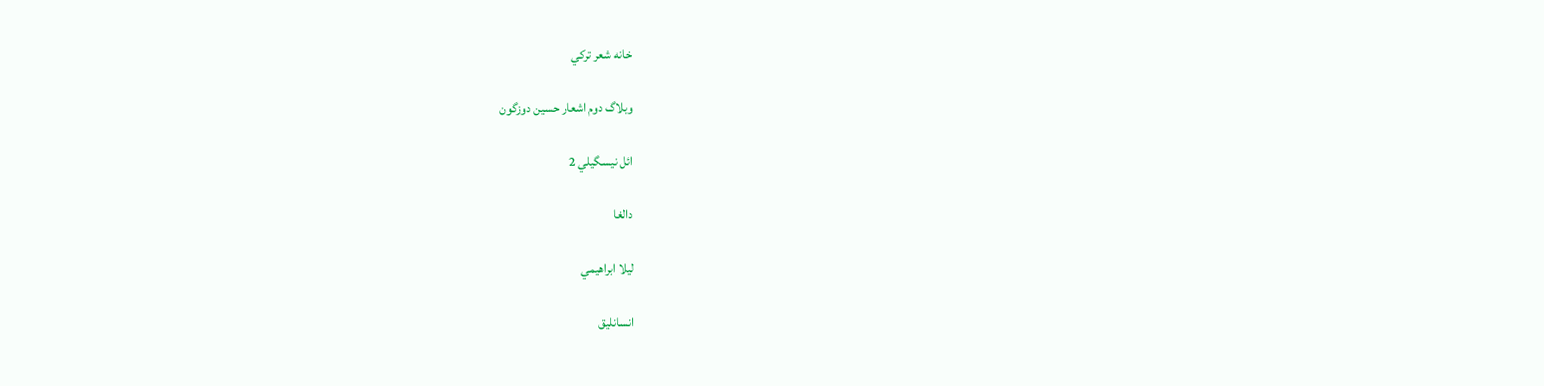خانه شعر تركي

وبلاگ دوم اشعار حسين دوزگون

ائل نيسگيلي 2

دالغا

ليلا ابراهيمي

انسانليق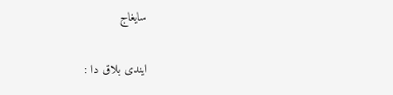سایغاج

ایندی بلاق دا :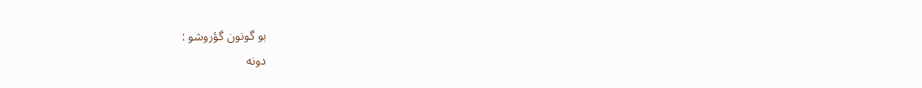بو گونون گؤروشو :
دونه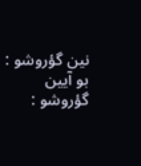نین گؤروشو :
بو آیین گؤروشو :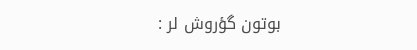بوتون گؤروش لر :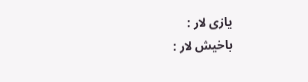یازی لار :
باخیش لار :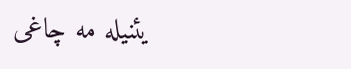یئنیله مه چاغی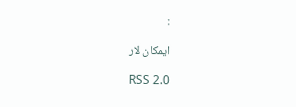:

ایمکان لار

RSS 2.0